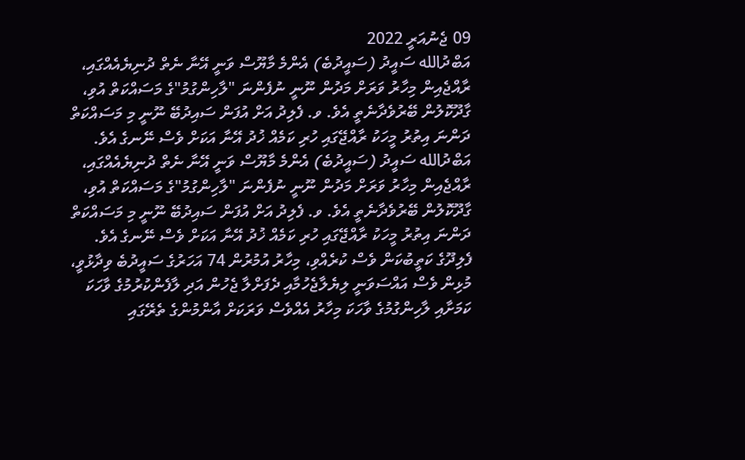09 ޖެނުއަރީ 2022
އަބްދުالله ސައީދު (ސައީދުބެ) އެންމެ މާޔޫސް ވަނީ އޭނާ ނެތް ދުނިޔެއެއްގައި، ރާއްޖެއިން މިހާރު ވަރަށް މަދުން ނޫނީ ނުފެންނަ "ލާހިންގުމު"ގެ މަސައްކަތް އުވި، ގާދޫކޮލުން ބޭރުވެދާނެތީ އެވެ. ވ. ފެލިދު އަށް އުފަން ސައިދުބޭ ނޫނީ މި މަސައްކަތް ދަންނަ އިތުރު މީހަކު ރާއްޖޭގައި ހުރި ކަމެއް ޚުދު އޭނާ އަކަށް ވެސް ނޭނގެ އެވެ.
އަބްދުالله ސައީދު (ސައީދުބެ) އެންމެ މާޔޫސް ވަނީ އޭނާ ނެތް ދުނިޔެއެއްގައި، ރާއްޖެއިން މިހާރު ވަރަށް މަދުން ނޫނީ ނުފެންނަ "ލާހިންގުމު"ގެ މަސައްކަތް އުވި، ގާދޫކޮލުން ބޭރުވެދާނެތީ އެވެ. ވ. ފެލިދު އަށް އުފަން ސައިދުބޭ ނޫނީ މި މަސައްކަތް ދަންނަ އިތުރު މީހަކު ރާއްޖޭގައި ހުރި ކަމެއް ޚުދު އޭނާ އަކަށް ވެސް ނޭނގެ އެވެ.
ފެލިދޫގެ ކަތީބުކަން ވެސް ކުރެއްވި، މިހާރު އުމުރުން 74 އަހަރުގެ ސައީދުބެ ވިދާޅުވީ، މުޅިން ވެސް އައްސަވަނީ ލިޔެލާޖެހުމާއި ދެފަށްލާ ޖެހުން އަދި ލާފެންކުރުމުގެ ވާހަކަ ކަމަށާއި ލާހިންގުމުގެ ވާހަކަ މިހާރު އެއްވެސް ވަރަކަށް އާންމުންގެ ތެރޭގައި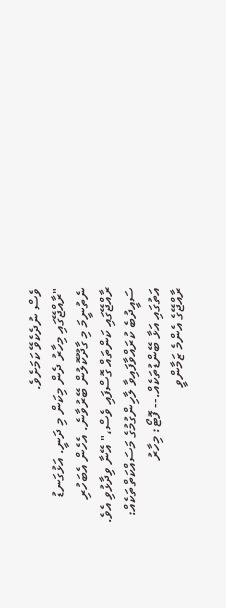ވެސް ނުދެކެވޭ ކަމަށެވެ.
"ރާއްޖޭގައި މިހާރު ދެން މިކަން މި ދަނީ. އަޅުގަނޑު ނެތުނީމަ މި ގާދޫކޮލުން ބޭރުވާނެ. އެހެން އެބަހުރި ރާއްޖޭގައި ކަންތައް ގޮސްފައި ވެސް،" އޭނާ ވިދާޅުވި އެވެ.
ސައީދުބެ ކުރައްވާފައިވާ ލާހިންގުމުގެ މަސައްކަތްތަކެއް: އަތުގައި އަޅާ ބޭންޑުތަކެއް.-- ފޮޓޯ: މިހާރު
ރާއްޖޭގެ އެންމެ ޒަމާންވީ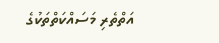އަތްތެރި މަސައްކަތްތަކުގެ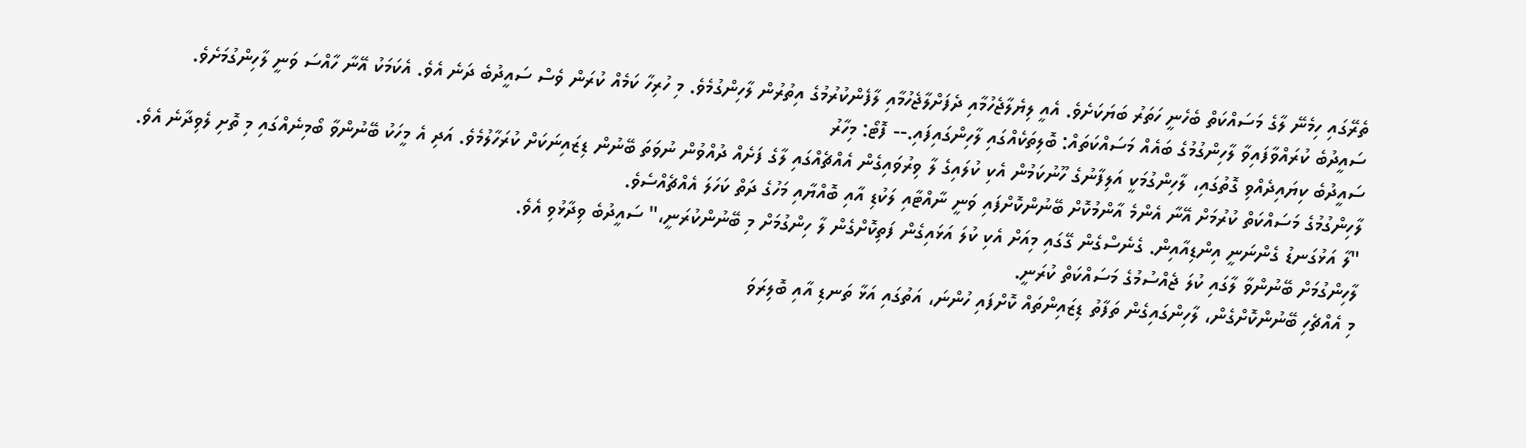ތެރޭގައި ހިމެނޭ ލާގެ މަސައްކަތް ބެހެނީ ހަތަރު ބަޔަކަށެވެ. އެއީ ލިޔެލާޖެހުމާއި ދެފަށްލާޖެހުމާއި ލާފެންކުރުމުގެ އިތުރުން ލާހިންގުމެވެ. މި ހުރިހާ ކަމެއް ކުރަން ވެސް ސައީދުބެ ދަނެ އެވެ. އެކަމަކު އޭނާ ހާއްސަ ވަނީ ލާހިންގުމަށެވެ.
ސައީދުބެ ކުރައްވާފައިވާ ލާހިންގުމުގެ ބައެއް މަސައްކަތައް: ބޮލިތަކެއްގައި ލާހިންގައިފައި.-- ފޮޓޯ: މިހާރު
ސައީދުބެ ކިޔައިދެއްވި ގޮތުގައި، ލާހިންގުމަކީ އަލިފާނުގެ ހޫނުކަމުން އެކި ކުލައިގެ ލާ ވިރުވައިގެން އެއްޗެއްގައި ލާގެ ފަށެއް ދުއްވުން ނުވަތަ ބޭނުން ޑިޒައިނަކަށް ކުރަހާލުމެވެ. އަދި އެ މީހަކު ބޭނުންވާ ބޯމިނެއްގައި މި ތޮށި ލެވިދާނެ އެވެ. ލާހިންގުމުގެ މަސައްކަތް ކުރުމަށް އޭނާ އެންމެ އާންމުކޮށް ބޭނުންކޮށްފައި ވަނީ ނާއްޓާއި ލަކުޑި އާއި ބޮއްޔާއި މަހުގެ ދަތް ކަހަލަ އެއްޗެއްސެވެ.
"ލާ އަޅުގަނޑު ގެންނަނީ އިންޑިއާއިން. ގެނެސްގެން ގޭގައި މިއަށް އެކި ކުލަ އަޅައިގެން ފަތިކޮށްގެން ލާ ހިންގުމަށް މި ބޭނުންކުރަނީ،" ސައީދުބެ ވިދާޅުވި އެވެ.
ލާހިންގުމަށް ބޭނުންވާ ލާގައި ކުލަ ޖެއްސުމުގެ މަސައްކަތް ކުރަނީ.
މި އެއްޗެހި ބޭނުންކޮށްގެން، ލާހިންގައިގެން ތަފާތު ޑިޒައިންތައް ކޮށްފައި ހުންނަ، އަތުގައި އަޅާ ތަނޑި އާއި ބޮލިރަވަ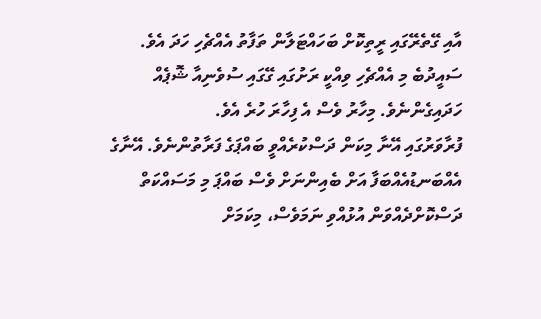އާއި ގޭތެރޭގައި ރީތިކޮށް ބަހައްޓަލާން ތަފާތު އެއްޗެހި ހަދަ އެވެ. ސައީދުބެ މި އެއްޗެހި ވިއްކީ ރަށުގައި ގޭގައި ސުވެނިއާ ޝޮޕެއް ހަދައިގެންނެވެ. މިހާރު ވެސް އެ ފިހާރަ ހުރެ އެވެ.
ފުރާވަރުގައި އޭނާ މިކަން ދަސްކުރެއްވީ ބައްޕަގެ ފަރާތުންނެވެ. އޭނާގެ އެއްބަނޑުއެއްބަފާ އަށް ބެއިންނަށް ވެސް ބައްޕަ މި މަސައްކަތް ދަސްކޮށްދެއްވަން އުޅުއްވި ނަމަވެސް، މިކަމަށް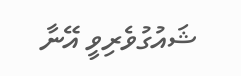ޝައުގުވެރިވީ އޭނާ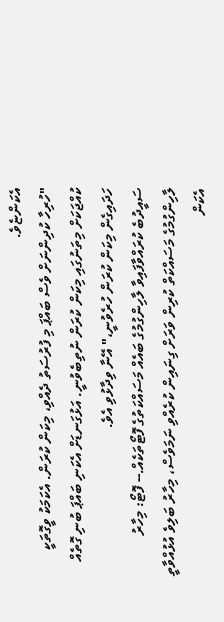އެކަންޏެވެ.
"ހުރިހާ ކުދިންނަށް ވެސް ބައްޕަ މި ފުރުސަތު ދެއްވި، މިކަން ކުރަން. އެކަމަކު ވީގޮތަކީ ކުއްޖަކަށް މިތަނުގައި މިކަން ކުރަން ނުތިބެވުނީ. އަޅުގަނޑަށް އެކަނި ބައްޕަ ބުނި ގޮތެއް ހަދައިގެން މިކަން ކުރަން ހުރެވުނީ،" އޭނާ ވިދާޅުވި އެވެ.
ސައީދުބެ ކުރައްވާފައިވާ ލާހިންގުމުގެ ބައެއް މަސައްކަތުގެ ފޮޓޯތަކެއް.-- ފޮޓޯ: މިހާރު
ލާހިންގުމުގެ މަސައްކަތް ކުރިން ވަރަށް ގިނައިން ކުރެއްވި ނަމަވެސް، މިހާރު ބަލިވެ އުޅުއްވާތީ އެކަން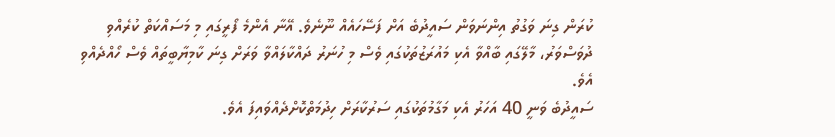ކުރަން ގިނަ ވަގުތު އިންނަވަން ސައީދުބެ އަށް ފަސޭހައެއް ނޫނެވެ. އޭނާ އެންމެ ފޯރީގައި މި މަސައްކަތް ކުރެއްވި ދުވަސްވަރު، މާލޭގައި ބާއްވާ އެކި މައުރަޒުތަކުގައި ވެސް މި ހުނަރު ދައްކާލައްވާ ވަރަށް ގިނަ ކާމިޔާބީތައް ވެސް ހޯއްދެއްވި އެވެ.
ސައީދުބެ ވަނީ 40 އަހަރު އެކި މަގާމުތަކުގައި ސަރުކާރަށް ހިދުމަތްކޮށްދެއްވައިފަ އެވެ.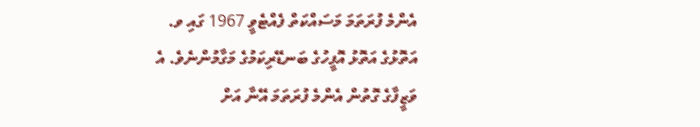އެންމެ ފުރަތަމަ މަސައްކަތް ފެއްޓެވީ 1967 ގައި ވ. އަތޮޅުގެ އަތޮޅު އޮފީހުގެ ބަނޑޭރިކަމުގެ މަގާމުންނެވެ. އެ ވަޒީފާގެ ގޮތުން އެންމެ ފުރަތަމަ އޭނާ އަށް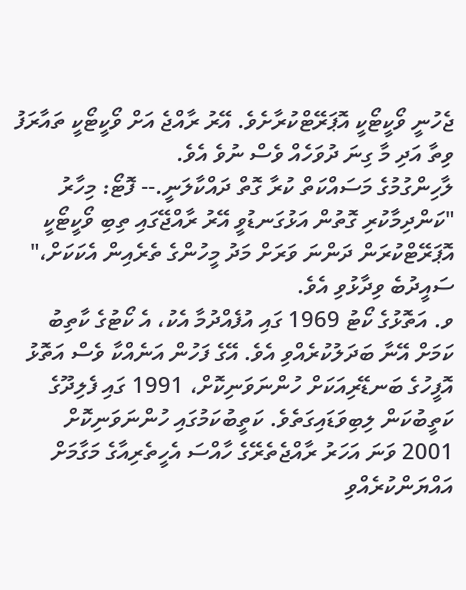ޖެހުނީ ވޯކީޓޯކީ އޮޕަރޭޓްކުރާށެވެ. އޭރު ރާއްޖެ އަށް ވޯކީޓޯކީ ތައާރަފު ވިތާ އަދި މާ ގިނަ ދުވަހެއް ވެސް ނުވެ އެވެ.
ލާހިންގުމުގެ މަސައްކަތް ކުރާ ގޮތް ދައްކާލަނީ.-- ފޮޓޯ: މިހާރު
"ކަންދިމާކުރި ގޮތުން އަޅުގަނޑުވީ އޭރު ރާއްޖޭގައި ތިބި ވޯކީޓޯކީ އޮޕަރޭޓްކުރަން ދަންނަ ވަރަށް މަދު މީހުންގެ ތެރެއިން އެކަކަށް،" ސައީދުބެ ވިދާޅުވި އެވެ.
ވ. އަތޮޅުގެ ކޯޓު 1969 ގައި އުފެއްދުމާ އެކު، އެ ކޯޓުގެ ކާތިބު ކަމަށް އޭނާ ބަދަލުކުރެއްވި އެވެ. އޭގެ ފަހުން އަނެއްކާ ވެސް އަތޮޅު އޮފީހުގެ ބަނޑޭރިއަކަށް ހުންނަވަނިކޮށް، 1991 ގައި ފެލިދޫގެ ކަތީބުކަން ލިބިވަޑައިގަތެވެ. ކަތީބުކަމުގައި ހުންނަވަނިކޮށް 2001 ވަނަ އަހަރު ރާއްޖެތެރޭގެ ހާއްސަ އެހީތެރިއާގެ މަގާމަށް އައްޔަންކުރެއްވި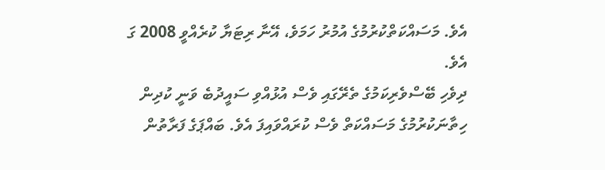އެވެ. މަސައްކަތްކުރުމުގެ އުމުރު ހަމަވެ، އޭނާ ރިޓަޔާ ކުރެއްވީ 2008 ގަ އެވެ.
ދިވެހި ބޭސްވެރިކަމުގެ ތެރޭގައި ވެސް އުޅުއްވި ސައީދުބެ ވަނީ ކުދިން ހިތާނަކުރުމުގެ މަސައްކަތް ވެސް ކުރައްވައިފަ އެވެ. ބައްޕަގެ ފަރާތުން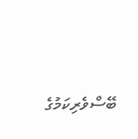ބޭސްވެރިކަމުގެ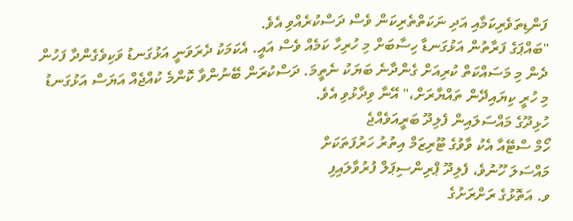ފަންޑިތަވެރިކަމާއި އަދި ނަކަތްތެރިކަން ވެސް ދަސްކުރެއްވި އެވެ.
"ބައްޕަގެ ފަރާތުން އަޅުގަނޑާ ހިސާބަށް މި ހުރިހާ ކަމެއް ވެސް އައީ. އެކަމަކު ދެރަވަނީ އަޅުގަނޑު ވަކިވެގެންދާ ފަހުން ދެން މި މަސައްކަތް ކުރިއަށް ގެންދާނެ ބަޔަކު ނެތީމަ. ދަސްކުރަން ބޭނުންވާ ކޮންމެ ކުއްޖެއް އަޔަސް އަޅުގަނޑު މި ހުރީ ކިޔައިދޭން ތައްޔާރަށް،" އޭނާ ވިދާޅުވި އެވެ.
ހުޅިދޫގެ މައްސަލައިން ފެލިދޫ ބަރީއަވެއްޖެ
ހޯމް ސްޓޭއާ އެކު ވާވުގެ ޓޫރިޒަމް އިތުރު ހަރުފަތަކަށް
މައްސަލަ ހޫނުވެ، ފެލިދޫ ޕްރިންސިޕަލް ފުރުވާލައިފި
ވ. އަތޮޅުގެ ރަށްރަށުގެ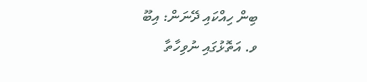ބިން ހިއްކައި ދޭނަން: އިބޫ
ވ. އަތޮޅުގައި ނުވިހާތާ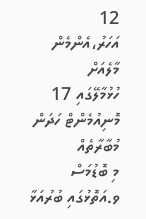12 އަހަރު،އެންމެން މާލެއަށް
ހުޅުމާލޭގައި 17 މޮނިއުމެންޓް ހަދަން މުބާރާތެއް
މި ބޮޑުމަސް ވ.އަތޮޅުގައި ބުރުއަޅާ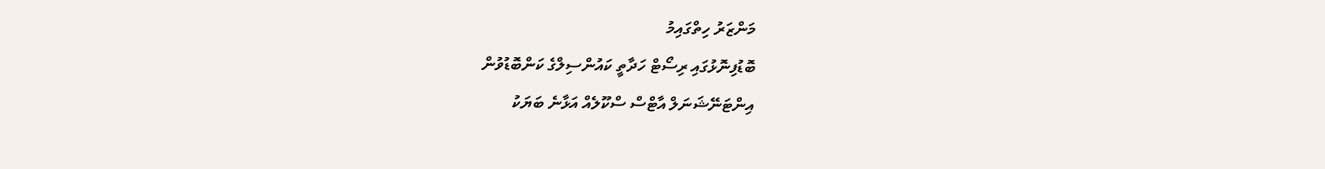މަންޒަރު ހިތްގައިމު
ބޮޑުފިނޮޅުގައި ރިސޯޓް ހަދާތީ ކައުންސިލްގެ ކަންބޮޑުވުން
އިންޓަނޭޝަނަލް އާޓްސް ސްކޫލެއް އަޅާނެ ބަޔަކު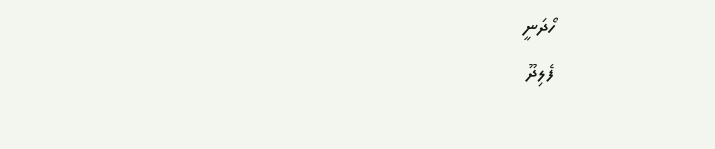ހޯދަނީ
ފެލިދޫ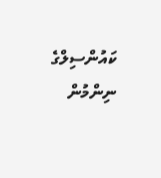ކައުންސިލްގެ ނިންމުން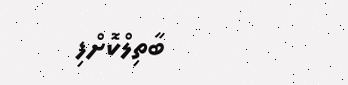ބާތިލްކޮށްފި